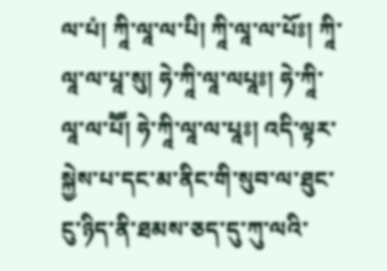ལ་པཾ། ཀཱི་ལཱ་ལ་པི། ཀཱི་ལཱ་ལ་པོཿ། ཀཱི་ལཱ་ལ་པཱ་སུ། ཧེ་ཀཱི་ལཱ་ལཔཱཿ། ཧེ་ཀཱི་ལཱ་ལ་པཽ། ཧེ་ཀཱི་ལཱ་ལ་པཱཿ། འདི་ལྟར་སྐྱེས་པ་དང་མ་ནིང་གི་སུབ་ལ་ཐུང་ངུ་ཉིད་ནི་ཐམས་ཅད་དུ་ཀུ་ལའི་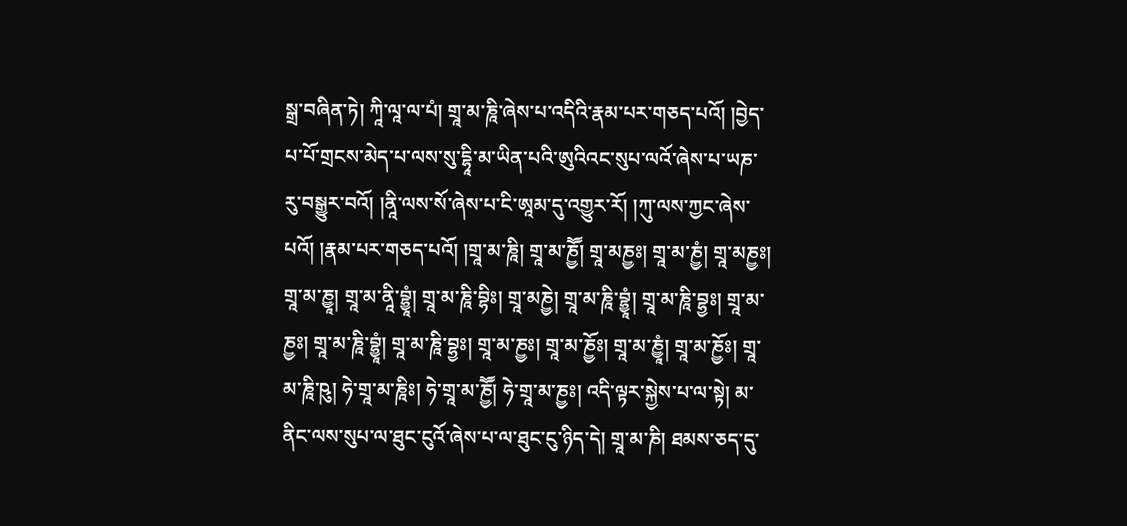སྒྲ་བཞིན་ཏེ། ཀཱི་ལཱ་ལ་པཾ། གྲཱ་མ་ཎཱི་ཞེས་པ་འདིའི་རྣམ་པར་གཅད་པའོ། །བྱེད་པ་པོ་གྲངས་མེད་པ་ལས་སུ་དྷཱི་མ་ཡིན་པའི་ཨུའིའང་སུཔ་ལའོ་ཞེས་པ་ཡཎ་རུ་བསྒྱུར་བའོ། །ནཱི་ལས་སོ་ཞེས་པ་ངི་ཨཱམ་དུ་འགྱུར་རོ། །ཀུ་ལས་ཀྱང་ཞེས་པའོ། །རྣམ་པར་གཅད་པའོ། །གྲཱ་མ་ཎཱི། གྲཱ་མ་ཎྱཽ། གྲཱ་མཎྱཿ། གྲཱ་མ་ཎྱཾ། གྲཱ་མཎྱཿ། གྲཱ་མ་ཎྱཱ། གྲཱ་མ་ནཱི་བྷྱཱཾ། གྲཱ་མ་ཎཱི་བྷིཿ། གྲཱ་མཎྱེ། གྲཱ་མ་ཎཱི་བྷྱཱཾ། གྲཱ་མ་ཎཱི་བྷྱཿ། གྲཱ་མ་ཎྱཿ། གྲཱ་མ་ཎཱི་བྷྱཱཾ། གྲཱ་མ་ཎཱི་བྷྱཿ། གྲཱ་མ་ཎྱཿ། གྲཱ་མ་ཎྱོཿ། གྲཱ་མ་ཎྱཱཾ། གྲཱ་མ་ཎྱོཿ། གྲཱ་མ་ཎཱི་ཥུ། ཧེ་གྲཱ་མ་ཎཱིཿ། ཧེ་གྲཱ་མ་ཎྱཽ། ཧེ་གྲཱ་མ་ཎྱཿ། འདི་ལྟར་སྐྱེས་པ་ལ་སྟེ། མ་ནིང་ལས་སུཔ་ལ་ཐུང་ངུའོ་ཞེས་པ་ལ་ཐུང་ངུ་ཉིད་དེ། གྲཱ་མ་ཎི། ཐམས་ཅད་དུ་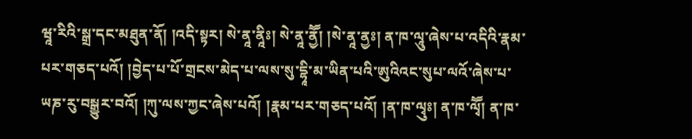ཝཱ་རིའི་སྒྲ་དང་མཐུན་ནོ། །འདི་སྟར། སེ་ནཱ་ནཱིཿ། སེ་ནཱ་ནྱཽ། །སེ་ནཱ་ནྱཿ། ན་ཁ་ལཱུ་ཞེས་པ་འདིའི་རྣམ་པར་གཅད་པའོ། །བྱེད་པ་པོ་གྲངས་མེད་པ་ལས་སུ་དྷཱི་མ་ཡིན་པའི་ཨུའིའང་སུཔ་ལའོ་ཞེས་པ་ཡཎ་རུ་བསྒྱུར་བའོ། །ཀུ་ལས་ཀྱང་ཞེས་པའོ། །རྣམ་པར་གཅད་པའོ། །ན་ཁ་ལྭུཿ། ན་ཁ་ལྭཽ། ན་ཁ་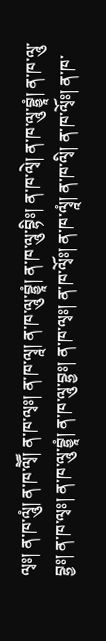ལྭཿ། ན་ཁ་ལཱུཾ། ན་ཁ་ལྭཽ། ན་ཁ་ལྭཿ། ན་ཁ་ལྭཱ། ན་ཁ་ལཱུ་བྷྱཱཾ། ན་ཁ་ལཱུ་བྷིཿ། ན་ཁ་ལྭེ། ན་ཁ་ལཱུ་བྷྱཱཾ། ན་ཁ་ལཱུ་བྷྱཿ། ན་ཁ་ལྭཿ། ན་ཁ་ལཱུ་བྷྱཱཾ། ན་ཁ་ལཱུ་བྷྱཿ། ན་ཁ་ལྭཿ། ན་ཁ་ལྭོཿ། ན་ཁ་ལྭཱཾ། ན་ཁ་ལྭི། ན་ཁ་ལྭོཿ། ན་ཁ་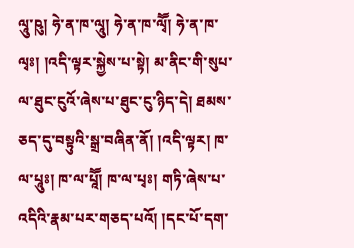ལཱུ་ཥུ། ཧེ་ན་ཁ་ལཱུ། ཧེ་ན་ཁ་ལྭཽ། ཧེ་ན་ཁ་ལྭཿ། །འདི་ལྟར་སྐྱེས་པ་སྟེ། མ་ནིང་གི་སུཔ་ལ་ཐུང་ངུའོ་ཞེས་པ་ཐུང་ངུ་ཉིད་དེ། ཐམས་ཅད་དུ་བསྟུའི་སྒྲ་བཞིན་ནོ། །འདི་ལྟར། ཁ་ལ་པཱུཿ། ཁ་ལ་པཱཽ། ཁ་ལ་པྭཿ། གཏི་ཞེས་པ་འདིའི་རྣམ་པར་གཅད་པའོ། །དང་པོ་དག་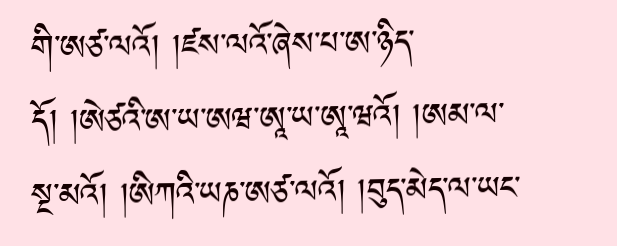གི་ཨཙ་ལའོ། །ཛས་ལའོ་ཞེས་པ་ཨ་ཉིད་དོ། །ཨེཙའི་ཨ་ཡ་ཨཝ་ཨཱ་ཡ་ཨཱ་ཝའོ། །ཨམ་ལ་སྔ་མའོ། །ཨིཀའི་ཡཎ་ཨཙ་ལའོ། །བུད་མེད་ལ་ཡང་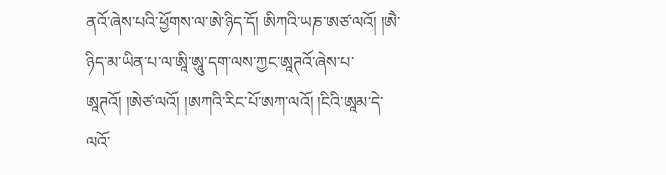ནའོ་ཞེས་པའི་ཕྱོགས་ལ་ཨེ་ཉིད་དོ། ཨིཀའི་ཡཎ་ཨཙ་ལའོ། །ཨཻ་ཉིད་མ་ཡིན་པ་ལ་ཨཱི་ཨཱུ་དག་ལས་ཀྱང་ཨཱཊའོ་ཞེས་པ་ཨཱཊའོ། །ཨེཙ་ལའོ། །ཨཀའི་རིང་པོ་ཨཀ་ལའོ། །ངིའི་ཨཱམ་དེ་ལའོ་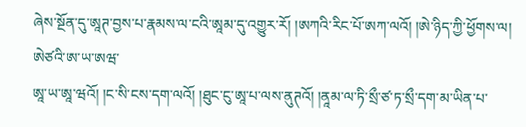ཞེས་སྔོན་དུ་ཨཱཊ་བྱས་པ་རྣམས་ལ་ངའི་ཨཱམ་དུ་འགྱུར་རོ། །ཨཀའི་རིང་པོ་ཨཀ་ལའོ། །ཨེ་ཉིད་ཀྱི་ཕྱོགས་ལ། ཨེཙའི་ཨ་ཡ་ཨཝ་
ཨཱ་ཡ་ཨཱ་ཝའོ། །ང་སི་ངས་དག་ལའོ། །ཐུང་ངུ་ཨཱ་པ་ལས་ནུཊའོ། །ནཱམ་ལ་ཏི་སྲྀ་ཙ་ཏ་སྲྀ་དག་མ་ཡིན་པ་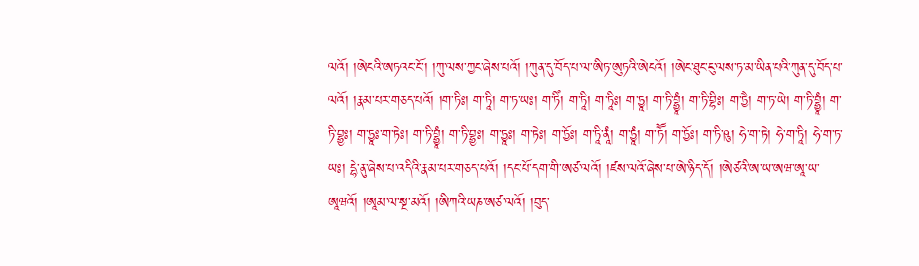ལའོ། །ཨེངའི་ཨཏའང་ངོ་། །ཀུ་ལས་ཀྱང་ཞེས་པའོ། །ཀུན་དུ་བོད་པ་ལ་ཨིཏ་ཨུཏའི་ཨེངའོ། །ཨེང་ཐུང་ངུ་ལས་ཏ་མ་ཡིན་པའི་ཀུན་དུ་བོད་པ་ལའོ། །རྣམ་པར་གཅད་པའོ། །ག་ཏིཿ། ག་ཏཱི། ག་ཏ་ཡཿ། ག་ཏིཾ། ག་ཏཱི། ག་ཏཱིཿ། ག་ཏྱཱ། ག་ཏི་བྷྱཱཾ། ག་ཏི་བྷིཿ། ག་ཏྱཻ། ག་ཏ་ཡེ། ག་ཏི་བྷྱཱཾ། ག་ཏི་བྷྱཿ། ག་ཏྱཱཿ་ག་ཏེཿ། ག་ཏི་བྷྱཱཾ། ག་ཏི་བྷྱཿ། ག་ཏྱཱཿ། ག་ཏེཿ། ག་ཏྱོཿ། ག་ཏཱི་ནཱཾ། ག་ཏྱཱཾ། ག་ཏཽ། ག་ཏྱོཿ། ག་ཏི་ཥུ། ཧེ་ག་ཏེ། ཧེ་ག་ཏཱི། ཧེ་ག་ཏ་ཡཿ། དྷེ་ནུ་ཞེས་པ་འདིའི་རྣམ་པར་གཅད་པའོ། །དང་པོ་དག་གི་ཨཙ་ལའོ། །ཛས་ལའོ་ཞེས་པ་ཨེ་ཉིད་དོ། །ཨེཙའི་ཨ་ཡ་ཨཝ་ཨཱ་ཡ་ཨཱཝའོ། །ཨཱམ་ལ་སྔ་མའོ། །ཨིཀའི་ཡཎ་ཨཙ་ལའོ། །བུད་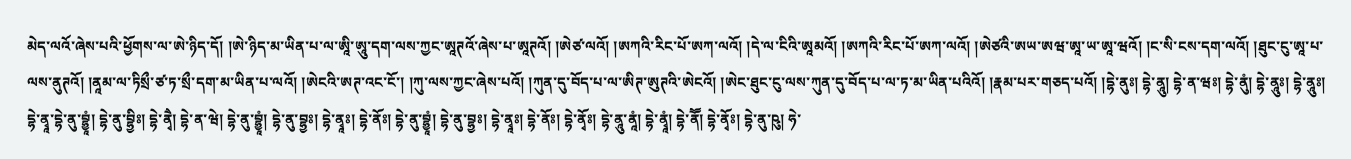མེད་ལའོ་ཞེས་པའི་ཕྱོགས་ལ་ཨེ་ཉིད་དོ། །ཨེ་ཉིད་མ་ཡིན་པ་ལ་ཨཱི་ཨཱུ་དག་ལས་ཀྱང་ཨཱཊའོ་ཞེས་པ་ཨཱཊའོ། །ཨེཙ་ལའོ། །ཨཀའི་རིང་པོ་ཨཀ་ལའོ། །དེ་ལ་ངིའི་ཨཱམའོ། །ཨཀའི་རིང་པོ་ཨཀ་ལའོ། །ཨེཙའི་ཨཡ་ཨཝ་ཨཱ་ཡ་ཨཱ་ཝའོ། །ང་སི་ངས་དག་ལའོ། །ཐུང་ངུ་ཨཱ་པ་ལས་ནུཊའོ། །ནཱམ་ལ་ཏིསྲྀ་ཙ་ཏ་སྲྀ་དག་མ་ཡིན་པ་ལའོ། །ཨེངའི་ཨཊ་འང་ངོ་། །ཀུ་ལས་ཀྱང་ཞེས་པའོ། །ཀུན་དུ་བོད་པ་ལ་ཨིཊ་ཨུཊའི་ཨེངའོ། །ཨེང་ཐུང་ངུ་ལས་ཀུན་དུ་བོད་པ་ལ་ཏ་མ་ཡིན་པའིའོ། །རྣམ་པར་གཅད་པའོ། །དྷེ་ནུཿ། དྷེ་ནཱུ། དྷེ་ན་ཝཿ། དྷེ་ནུཾ། དྷེ་ནཱུཿ། དྷེ་ནཱུཿ། དྷེ་ནྭཱ་དྷེ་ནུ་བྷྱཱཾ། དྷེ་ནུ་བྷྱིཿ། དྷེ་ནྭཻ། དྷེ་ན་ཝེ། དྷེ་ནུ་བྷྱཱཾ། དྷེ་ནུ་བྷྱཿ། དྷེ་ནྭཱཿ། དྷེ་ནོཿ། དྷེ་ནུ་བྷྱཱཾ། དྷེ་ནུ་བྷྱཿ། དྷེ་ནྭཱཿ། དྷེ་ནོཿ། དྷེ་ནྭོཿ། དྷེ་ནཱུ་ནཱཾ། དྷེ་ནྭཱཾ། དྷེ་ནཽ། དྷེ་ནྭོཿ། དྷེ་ནུ་ཥུ། ཧེ་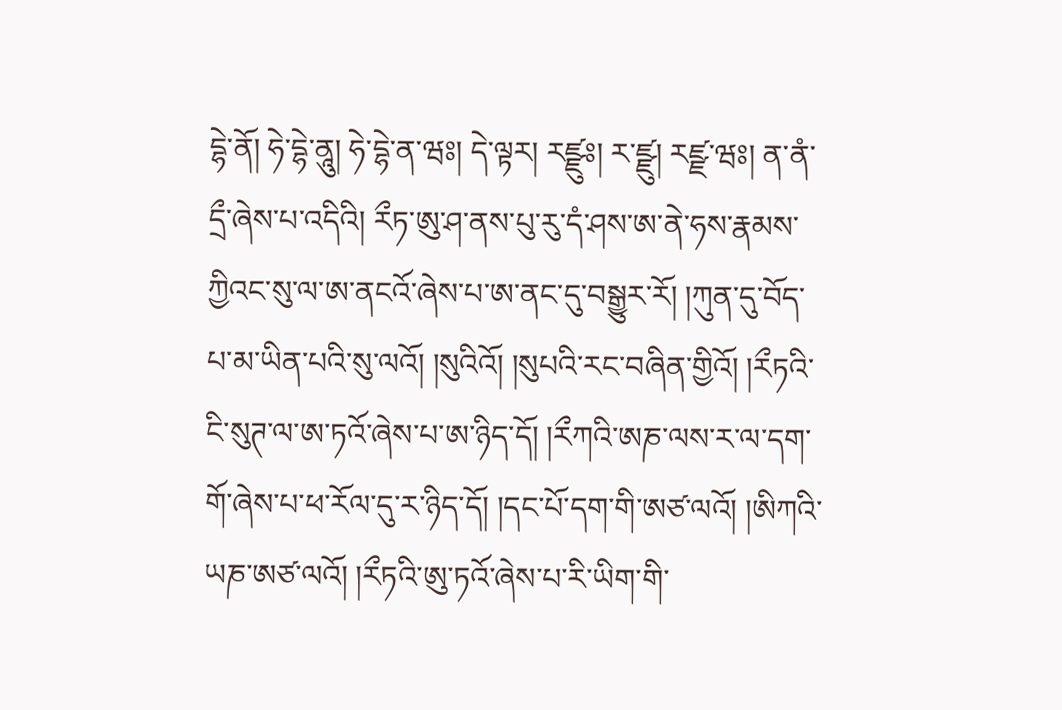དྷེ་ནོ། ཧེ་དྷེ་ནཱུ། ཧེ་དྷེ་ན་ཝཿ། དེ་ལྟར། རཛྫུཿ། ར་ཛྫུ། རཛྫ་ཝཿ། ན་ནཾ་དྲྀ་ཞེས་པ་འདིའི། རྀཏ་ཨུ་ཤ་ནས་པུ་རུ་དཾ་ཤས་ཨ་ནེ་ཧས་རྣམས་ཀྱིའང་སུ་ལ་ཨ་ནངའོ་ཞེས་པ་ཨ་ནང་དུ་བསྒྱུར་རོ། །ཀུན་དུ་བོད་པ་མ་ཡིན་པའི་སུ་ལའོ། །སུའིའོ། །སུཔའི་རང་བཞིན་གྱིའོ། །རྀཏའི་ངི་སུཊ་ལ་ཨ་ཏའོ་ཞེས་པ་ཨ་ཉིད་དོ། །རྀཀའི་ཨཎ་ལས་ར་ལ་དག་གོ་ཞེས་པ་ཕ་རོལ་དུ་ར་ཉིད་དོ། །དང་པོ་དག་གི་ཨཙ་ལའོ། །ཨིཀའི་ཡཎ་ཨཙ་ལའོ། །རྀཏའི་ཨུ་ཏའོ་ཞེས་པ་རི་ཡིག་གི་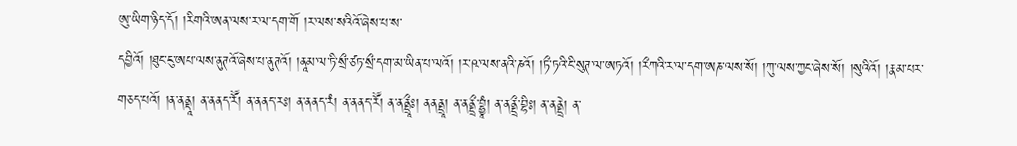ཨུ་ཡིག་ཉིད་དོ། །རིགའི་ཨན་ལས་ར་ལ་དག་གོ །ར་ལས་སའིའོ་ཞེས་པ་ས་
དབྱིའོ། །ཐུང་ངུ་ཨཔ་ལས་ནུཊའོ་ཞེས་པ་ནུཊའོ། །ནཱམ་ལ་ཏི་སྲྀ་ཙཏ་སྲྀ་དག་མ་ཡིན་པ་ལའོ། །ར་ཥ་ལས་ནའི་ཎའོ། །ཏྀ་ཏའི་ངི་སུཊ་ལ་ཨཏའོ། །རྀཀའི་ར་ལ་དག་ཨཎ་ལས་སོ། །ཀུ་ལས་ཀྱང་ཞེས་སོ། །སུའིའོ། །རྣམ་པར་གཅད་པའོ། །ན་ནནྡཱ། ན་ནནད་རཽ། ན་ནནད་རཿ། ན་ནནད་རཾ། ན་ནནད་རཽ། ན་ནནྡྲཱྀཿ། ནནནྡྲཱ། ན་ནནྡྲྀ་བྷྱཱཾ། ན་ནནྡྲྀ་བྷིཿ། ན་ནནྡྲེ། ན་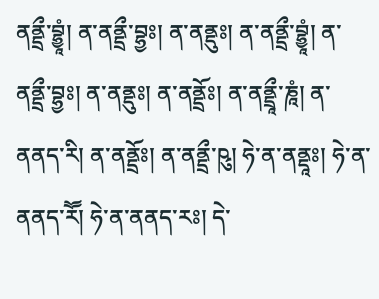ནནྡྲྀ་བྷྱཱཾ། ན་ནནྡྲྀ་བྷྱཿ། ན་ནནྡུཿ། ན་ནནྡྲྀ་བྷྱཱཾ། ན་ནནྡྲྀ་བྷྱཿ། ན་ནནྡུཿ། ན་ནནྡྲོཿ། ན་ནནྡྲཱྀ་ཎཱཾ། ན་ནནད་རི། ན་ནནྡྲོཿ། ན་ནནྡྲྀ་ཥུ། ཧེ་ན་ནནྡཱཿ། ཧེ་ན་ནནད་རཽ། ཧེ་ན་ནནད་རཿ། དེ་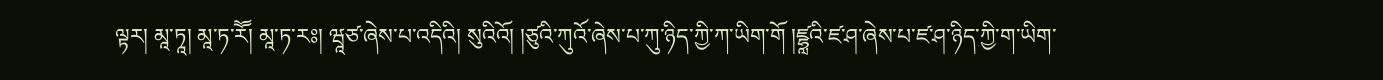ལྟར། མཱ་ཏཱ། མཱ་ཏ་རཽ། མཱ་ཏ་རཿ། ཝཱཙ་ཞེས་པ་འདིའི། སུའིའོ། །ཙུའི་ཀུའོ་ཞེས་པ་ཀུ་ཉིད་ཀྱི་ཀ་ཡིག་གོ །ཛྷླའི་ཛ་ཤ་ཞེས་པ་ཛ་ཤ་ཉིད་ཀྱི་ག་ཡིག་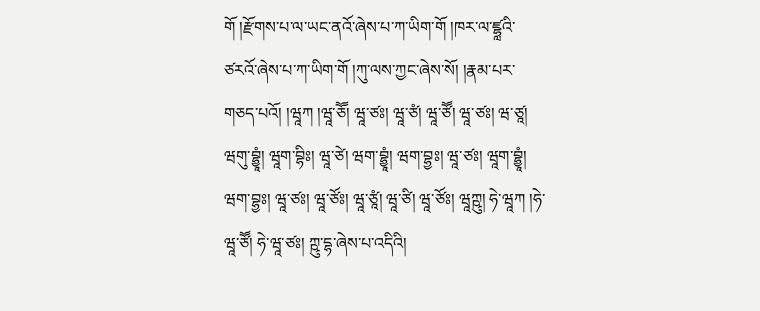གོ །རྫོགས་པ་ལ་ཡང་ནའོ་ཞེས་པ་ཀ་ཡིག་གོ །ཁར་ལ་ཛྷླའི་ཙརའོ་ཞེས་པ་ཀ་ཡིག་གོ །ཀུ་ལས་ཀྱང་ཞེས་སོ། །རྣམ་པར་གཅད་པའོ། །ཝཱཀ །ཝཱ་ཅཽ། ཝཱ་ཙཿ། ཝཱ་ཙཾ། ཝཱ་ཙཽ། ཝཱ་ཙཿ། ཝ་ཙཱ། ཝགུ་བྷྱཱཾ། ཝཱག་བྷིཿ། ཝཱ་ཙེ། ཝག་བྷྱཱཾ། ཝག་བྷྱཿ། ཝཱ་ཙཿ། ཝཱག་བྷྱཱཾ། ཝག་བྷྱཿ། ཝཱ་ཙཿ། ཝཱ་ཙོཿ། ཝཱ་ཙཱཾ། ཝཱ་ཙི། ཝཱ་ཙོཿ། ཝཱཀྵུ། ཧེ་ཝཱཀ །ཧེ་ཝཱ་ཙཽ། ཧེ་ཝཱ་ཙཿ། ཀྵུ་དྷ་ཞེས་པ་འདིའི།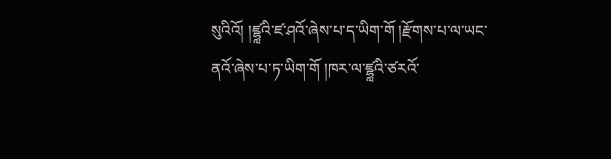སུའིའོ། །ཛྷླའི་ཛ་ཤའོ་ཞེས་པ་ད་ཡིག་གོ །རྫོགས་པ་ལ་ཡང་ནའོ་ཞེས་པ་ཏ་ཡིག་གོ །ཁར་ལ་ཛྷླའི་ཙརའོ་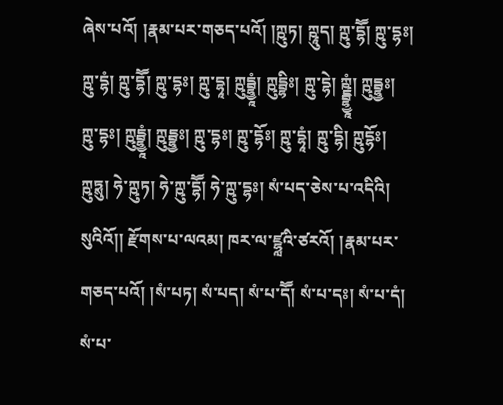ཞེས་པའོ། །རྣམ་པར་གཅད་པའོ། །ཀྵུཏ། ཀྵཱུད། ཀྵུ་དྷཽ། ཀྵུ་དྷཿ། ཀྵུ་དྷཾ། ཀྵུ་དྷཽ། ཀྵུ་དྷཿ། ཀྵུ་དྷཱ། ཀྵུདྦྷྱཱཾ། ཀྵུདྦྷིཿ། ཀྵུ་དྷེ། ཀྵྡྦྷྱཱཾ། ཀྵུདྦྷྱཿ། ཀྵུ་དྷཿ། ཀྵུདྦྷྱཱཾ། ཀྵུདྦྷྱཿ། ཀྵུ་དྷཿ། ཀྵུ་དྷོཿ། ཀྵུ་དྷཱཾ། ཀྵུ་དྷི། ཀྵུདྷོཿ། ཀྵུཏྶུ། ཧེ་ཀྵུཏ། ཧེ་ཀྵུ་དྷཽ། ཧེ་ཀྵུ་དྷཿ། སཾ་པད་ཅེས་པ་འདིའི། སུའིའོ།། རྫོགས་པ་ལའམ། ཁར་ལ་ཛྷླའི་ཙརའོ། །རྣམ་པར་གཅད་པའོ། །སཾ་པཏ། སཾ་པད། སཾ་པ་དཽ། སཾ་པ་དཿ། སཾ་པ་དཾ། སཾ་པ་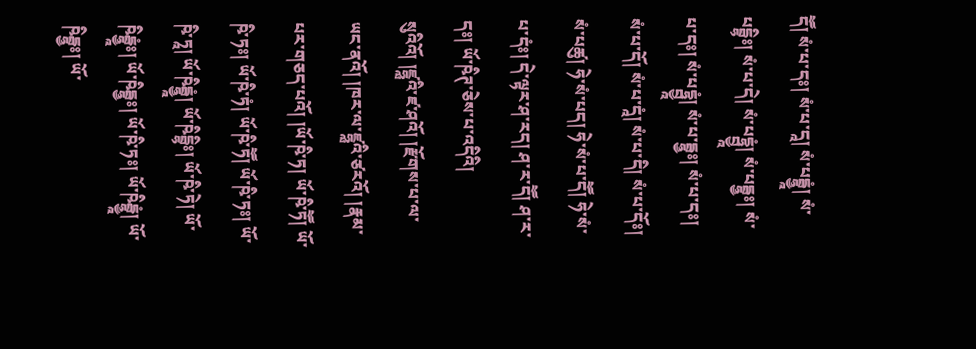དཽ། སཾ་པ་དཿ། སཾ་པ་དཱ། སཾ་པདྦྷྱཱཾ། སཾ་པདྦྷིཿ། སཾ་པ་དེ། སཾ་པདྷྦྱཱཾ། སཾ་པདྦྷྱཿ། སཾ་པ་དཿ། སཾ་པདྷྦྱཱཾ། སཾ་པ་དྦྷྱཿ། སཾ་པ་དཿ། སཾ་པ་དོ། སཾ་པ་དཱཾ། སཾ་པ་དི། སཾ་པ་དོཿ། སཾ་པཚུ། ཧེ་སཾ་པད། ཧེ་སཾ་པ་དཽ། ཧེ་སཾ་པ་དཾཿ། དེ་ལྟར་ཤ་རད། ཤ་ར་དཽ། ཤ་ར་དཿ། ཡོ་ཥིཊ་ཅེས་པ་འདིའི། སུའིའོ། །ཛྷླའི་ཛ་ཤའོ། །རྫོགས་པ་ལ་ཡང་ནའོ། །ཁར་ལ་ཛྷླའི་ཙརའོ། །རྣམ་པར་གཅད་པའོ། །ཡོ་ཥི་ཏ། ཡོ་ཥི་ཏཽ། ཡོ་ཥི་ཏཿ། ཡོ་ཥི་ཏཾ། ཡོ་ཥི་ཏཽ། ཡོ་ཥི་ཏཿ། ཡོ་
ཥི་ཏཱ། ཡོ་ཥིདྦྷྱཱཾ། ཡོ་ཥིདྦྷིཿ། ཡོ་ཥི་ཏེ། ཡོ་ཥིདྦྷྱཱཾཿ། ཡོ་ཥིདྦྷྱཿ། ཡོ་ཥི་ཏཿ། ཡོ་ཥིདྦྷྱཱཾ། ཡོ་ཥིདྦྷྱཿ། ཡོ་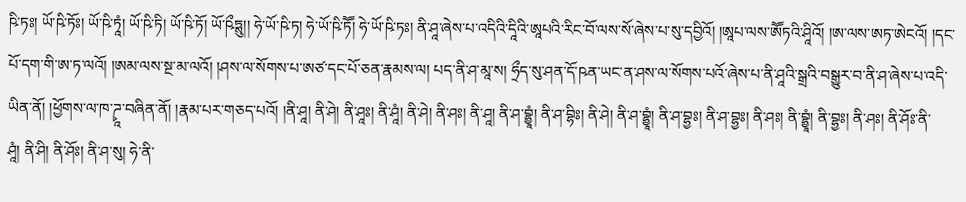ཥི་ཏཿ། ཡོ་ཥི་ཏོཿ། ཡོ་ཥི་ཏཱཾ། ཡོ་ཥི་ཏི། ཡོ་ཥི་ཏོ། ཡོ་ཥྀཏྶུ།། ཧེ་ཡོ་ཥི་ཏ། ཧེ་ཡོ་ཥི་ཏཽ། ཧེ་ཡོ་ཥི་ཏཿ། ནི་ཤཱ་ཞེས་པ་འདིའི་དཱིའི་ཨཱཔའི་རིང་བོ་ལས་སོ་ཞེས་པ་སུ་དབྱིའོ། །ཨཱཔ་ལས་ཨཽཏའི་ཤཱིའོ། །ཨ་ལས་ཨཏ་ཨེངའོ། །དང་པོ་དག་གི་ཨ་ཏ་ལའོ། །ཨམ་ལས་སྔ་མ་ལའོ། །ཤས་ལ་སོགས་པ་ཨཙ་དང་པོ་ཅན་རྣམས་ལ། པད་ནི་ཤ་མཱ་ས། ཧྲྀད་སུ་ཤན་དོ་ཥན་ཡང་ན་ཤས་ལ་སོགས་པའོ་ཞེས་པ་ནི་ཤཱའི་སྒྲའི་བསྒྱུར་བ་ནི་ཤ་ཞེས་པ་འདི་ཡིན་ནོ། །ཕྱོགས་ལ་ཁ་ཌྭཱ་བཞིན་ནོ། །རྣམ་པར་གཅད་པའོ། །ནི་ཤཱ། ནི་ཤེ། ནི་ཤཱཿ། ནི་ཤཱཾ། ནི་ཤེ། ནི་ཤཿ། ནི་ཤཱ། ནི་ཤ་བྷྱཱཾ། ནི་ཤ་བྷིཿ། ནི་ཤེ། ནི་ཤ་བྷྱཱཾ། ནི་ཤ་བྷྱཿ། ནི་ཤ་བྷྱཿ། ནི་ཤཿ། ནི་བྷྱཱཾ། ནི་བྷྱཿ། ནི་ཤཿ། ནི་ཤོཿ་ནི་ཤཱཾ། ནི་ཤི། ནི་ཤོཿ། ནི་ཤ་སུ། ཧེ་ནི་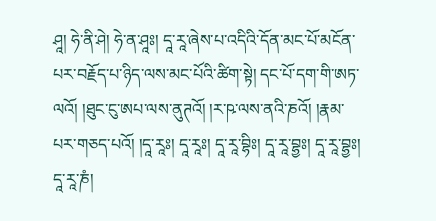ཤཱ། ཧེ་ནི་ཤེ། ཧེ་ན་ཤཱཿ། དཱ་རཱ་ཞེས་པ་འདིའི་དོན་མང་པོ་མངོན་པར་བརྗོད་པ་ཉིད་ལས་མང་པོའི་ཚིག་སྟེ། དང་པོ་དག་གི་ཨཏ་ལའོ། །ཐུང་ངུ་ཨཔ་ལས་ནུཊའོ། །ར་ཥ་ལས་ནའི་ཎའོ། །རྣམ་པར་གཅད་པའོ། །དཱ་རཱཿ། དཱ་རཱཿ། དཱ་རཱ་བྷིཿ། དཱ་རཱ་བྷྱཿ། དཱ་རཱ་བྷྱཿ། དཱ་རཱ་ཎཾ།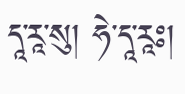དཱ་རཱ་སུ། ཧེ་དཱ་རཱཿ།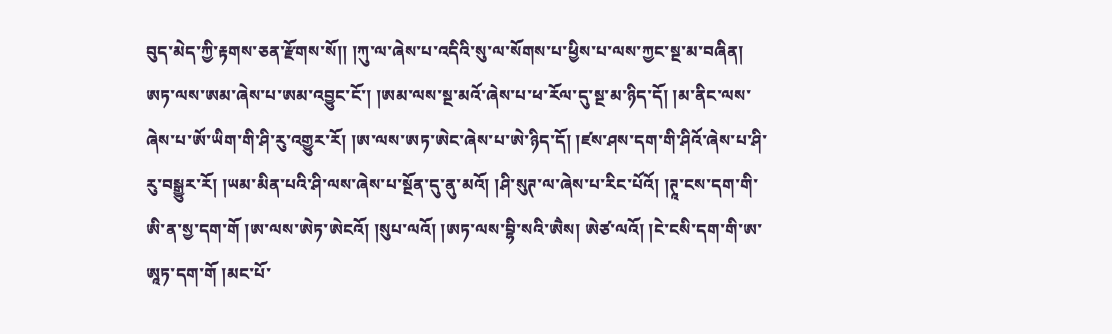བུད་མེད་ཀྱི་རྟགས་ཅན་རྫོགས་སོ།། །ཀུ་ལ་ཞེས་པ་འདིའི་སུ་ལ་སོགས་པ་ཕྱིས་པ་ལས་ཀྱང་སྔ་མ་བཞིན། ཨཏ་ལས་ཨམ་ཞེས་པ་ཨམ་འབྱུང་ངོ་། །ཨམ་ལས་སྔ་མའོ་ཞེས་པ་ཕ་རོལ་དུ་སྔ་མ་ཉིད་དོ། །མ་ནིང་ལས་ཞེས་པ་ཨོ་ཡིག་གི་ཤི་རུ་འགྱུར་རོ། །ཨ་ལས་ཨཏ་ཨེང་ཞེས་པ་ཨེ་ཉིད་དོ། །ཛས་ཤས་དག་གི་ཤིའོ་ཞེས་པ་ཤི་རུ་བསྒྱུར་རོ། །ཡམ་མིན་པའི་ཤི་ལས་ཞེས་པ་སྔོན་དུ་ནུ་མའོ། །ཤི་སུཊ་ལ་ཞེས་པ་རིང་པོའོ། །ཊཱ་ངས་དག་གི་ཨི་ན་སྱ་དག་གོ །ཨ་ལས་ཨེཏ་ཨེངའོ། །སུཔ་ལའོ། །ཨཏ་ལས་བྷི་སའི་ཨཻས། ཨེཙ་ལའོ། །ངེ་ངསི་དག་གི་ཨ་ཨཱཏ་དག་གོ །མང་པོ་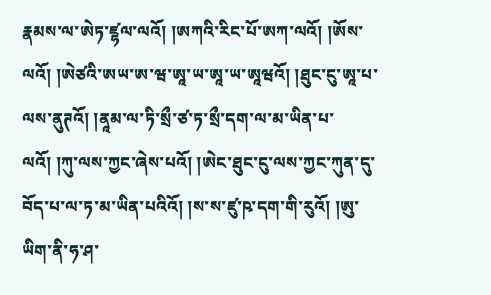རྣམས་ལ་ཨེཏ་ཛྷལ་ལའོ། །ཨཀའི་རིང་པོ་ཨཀ་ལའོ། །ཨོས་ལའོ། །ཨེཙའི་ཨཡ་ཨ་ཝ་ཨཱ་ཡ་ཨཱ་ཡ་ཨཱཝའོ། །ཐུང་ངུ་ཨཱ་པ་ལས་ནུཊའོ། །ནཱམ་ལ་ཏི་སྲྀ་ཙ་ཏ་སྲྀ་དག་ལ་མ་ཡིན་པ་ལའོ། །ཀུ་ལས་ཀྱང་ཞེས་པའོ། །ཨེང་ཐུང་ངུ་ལས་ཀྱང་ཀུན་དུ་བོད་པ་ལ་ཏ་མ་ཡིན་པའིའོ། །ས་ས་ཛུ་ཥ་དག་གི་རུའོ། །ཨུ་ཡིག་ནི་ཧ་ཤ་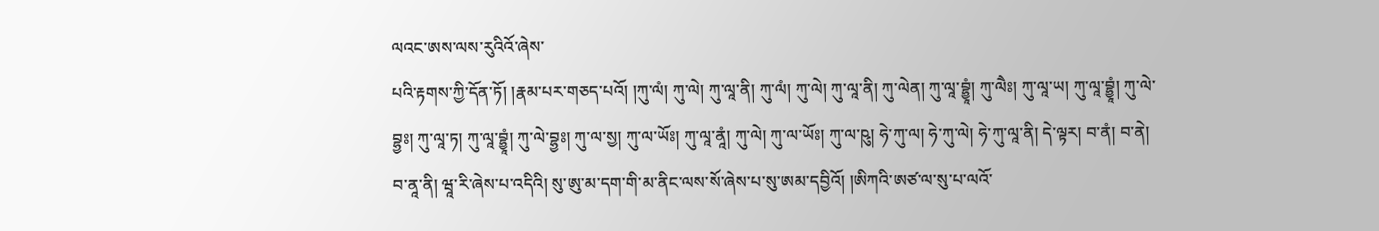ལའང་ཨས་ལས་རུའིའོ་ཞེས་
པའི་རྟགས་ཀྱི་དོན་ཏོ། །རྣམ་པར་གཅད་པའོ། །ཀུ་ལཾ། ཀུ་ལེ། ཀུ་ལཱ་ནི། ཀུ་ལཾ། ཀུ་ལེ། ཀུ་ལཱ་ནི། ཀུ་ལེན། ཀུ་ལཱ་བྷྱཱཾ། ཀུ་ལཻཿ། ཀུ་ལཱ་ཡ། ཀུ་ལཱ་བྷྱཱཾ། ཀུ་ལེ་བྷྱཿ། ཀུ་ལཱ་ཏ། ཀུ་ལཱ་བྷྱཱཾ། ཀུ་ལེ་བྷྱཿ། ཀུ་ལ་སྱ། ཀུ་ལ་ཡོཿ། ཀུ་ལཱ་ནཱཾ། ཀུ་ལེ། ཀུ་ལ་ཡོཿ། ཀུ་ལ་ཥུ། ཧེ་ཀུ་ལ། ཧེ་ཀུ་ལེ། ཧེ་ཀུ་ལཱ་ནི། དེ་ལྟར། བ་ནཾ། བ་ནེ། བ་ནཱ་ནི། ཝཱ་རི་ཞེས་པ་འདིའི། སུ་ཨུ་མ་དག་གི་མ་ནིང་ལས་སོ་ཞེས་པ་སུ་ཨམ་དབྱིའོ། །ཨིཀའི་ཨཙ་ལ་སུ་པ་ལའོ་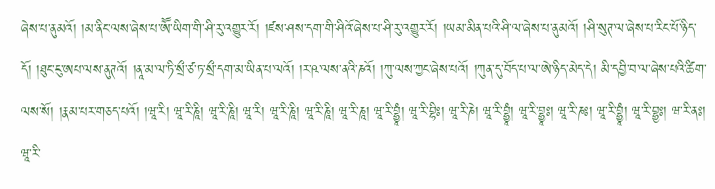ཞེས་པ་ནུམའོ། །མ་ནིང་ལས་ཞེས་པ་ཨཽ་ཡིག་གི་ཤི་རུ་འགྱུར་རོ། །ཛས་ཤས་དག་གི་ཤིའོ་ཞེས་པ་ཤི་རུ་འགྱུར་རོ། །ཡམ་མིན་པའི་ཤི་ལ་ཞེས་པ་ནུམའོ། །ཤི་སུཊ་ལ་ཞེས་པ་རིང་པོ་ཉིད་དོ། །ཐུང་ངུ་ཨཔ་ལས་ནུཊའོ། །ནཱ་མ་ལ་ཏི་སྲྀ་ཙ་ཏ་སྲྀ་དག་མ་ཡིན་པ་ལའོ། །ར་ཥ་ལས་ནའི་ཎའོ། །ཀུ་ལས་ཀྱང་ཞེས་པའོ། །ཀུན་དུ་བོད་པ་ལ་ཨེ་ཉིད་མེད་དེ། མི་དབྱི་བ་ལ་ཞེས་པའི་ཚིག་ལས་སོ། །རྣམ་པར་གཅད་པའོ། །ཝཱ་རི། ཝཱ་རི་ཎཱི། ཝཱ་རི་ཎཱི། ཝཱ་རི། ཝཱ་རི་ཎཱི། ཝཱ་རི་ཎཱི། ཝཱ་རི་ཎཱ། ཝཱ་རི་བྷྱཱཾ། ཝཱ་རི་བྷིཿ། ཝཱ་རི་ཎེ། ཝཱ་རི་བྷྱཱཾ། ཝཱ་རི་བྷྱཱཿ། ཝཱ་རི་ཎཿ། ཝཱ་རི་བྷྱཱཾ། ཝཱ་རི་བྷྱཿ། ཝ་རི་ནཿ། ཝཱ་རི་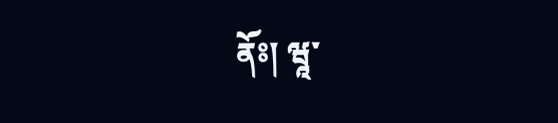ནོཿ། ཝཱ་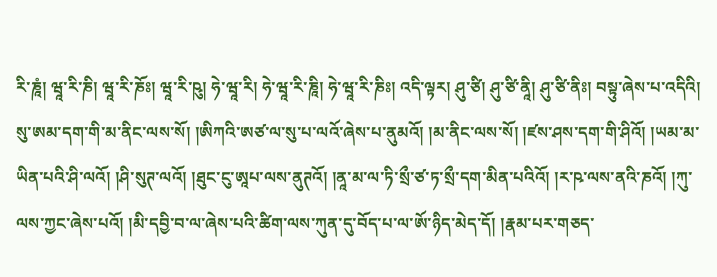རི་ཎཱཾ། ཝཱ་རི་ཎི། ཝཱ་རི་ཎོཿ། ཝཱ་རི་ཥུ། ཧེ་ཝཱ་རི། ཧེ་ཝཱ་རི་ཎཱི། ཧེ་ཝཱ་རི་ཎིཿ། འདི་ལྟར། ཤུ་ཙི། ཤུ་ཙི་ནཱི། ཤུ་ཙི་ནིཿ། བསྟུ་ཞེས་པ་འདིའི། སུ་ཨམ་དག་གི་མ་ནིང་ལས་སོ། །ཨིཀའི་ཨཙ་ལ་སུ་པ་ལའོ་ཞེས་པ་ནུམའོ། །མ་ནིང་ལས་སོ། །ཛས་ཤས་དག་གི་ཤིའོ། །ཡམ་མ་ཡིན་པའི་ཤི་ལའོ། །ཤི་སུཊ་ལའོ། །ཐུང་ངུ་ཨཱཔ་ལས་ནུཊའོ། །ནཱ་མ་ལ་ཏི་སྲྀ་ཙ་ཏ་སྲྀ་དག་མིན་པའིའོ། །ར་ཥ་ལས་ནའི་ཎའོ། །ཀུ་ལས་ཀྱང་ཞེས་པའོ། །མི་དབྱི་བ་ལ་ཞེས་པའི་ཚིག་ལས་ཀུན་དུ་བོད་པ་ལ་ཨོ་ཉིད་མེད་དོ། །རྣམ་པར་གཅད་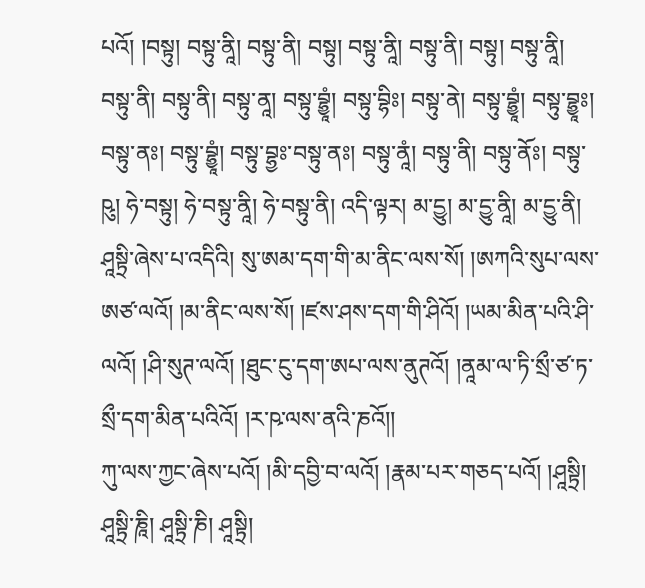པའོ། །བསྟུ། བསྟུ་ནཱི། བསྟུ་ནི། བསྟུ། བསྟུ་ནཱི། བསྟུ་ནི། བསྟུ། བསྟུ་ནཱི། བསྟུ་ནི། བསྟུ་ནི། བསྟུ་ནཱ། བསྟུ་བྷྱཱཾ། བསྟུ་བྷིཿ། བསྟུ་ནེ། བསྟུ་བྷྱཱཾ། བསྟུ་བྷྱཱཿ། བསྟུ་ནཿ། བསྟུ་བྷྱཱཾ། བསྟུ་བྷྱཿ་བསྟུ་ནཿ། བསྟུ་ནཱཾ། བསྟུ་ནི། བསྟུ་ནོཿ། བསྟུ་ཥུ། ཧེ་བསྟུ། ཧེ་བསྟུ་ནཱི། ཧེ་བསྟུ་ནི། འདི་ལྟར། མ་དྱུ། མ་དྱུ་ནཱི། མ་དྱུ་ནི། ཤཱསྟྲི་ཞེས་པ་འདིའི། སུ་ཨམ་དག་གི་མ་ནིང་ལས་སོ། །ཨཀའི་སུཔ་ལས་ཨཙ་ལའོ། །མ་ནིང་ལས་སོ། །ཛས་ཤས་དག་གི་ཤིའོ། །ཡམ་མིན་པའི་ཤི་ལའོ། །ཤི་སུཊ་ལའོ། །ཐུང་ངུ་དག་ཨཔ་ལས་ནུཊའོ། །ནཱམ་ལ་ཏི་སྲྀ་ཙ་ཏ་སྲྀ་དག་མིན་པའིའོ། །ར་ཥ་ལས་ནའི་ཎའོ།།
ཀུ་ལས་ཀྱང་ཞེས་པའོ། །མི་དབྱི་བ་ལའོ། །རྣམ་པར་གཅད་པའོ། །ཤཱསྟྲི། ཤཱསྟྲི་ཎཱི། ཤཱསྟྲི་ཎི། ཤཱསྟྲི།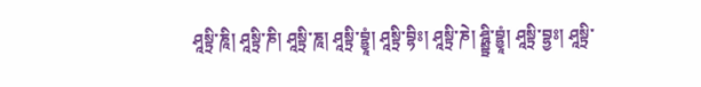ཤཱསྟྲི་ཎཱི། ཤཱསྟྲི་ཎི། ཤཱསྟྲི་ཎཱ། ཤཱསྟྲི་བྷྱཱཾ། ཤཱསྟྲི་བྷིཿ། ཤཱསྟྲི་ཎེ། ཤྰྶྟྲི་བྷྱཱཾ། ཤཱསྟྲི་བྷྱཿ། ཤཱསྟྲི་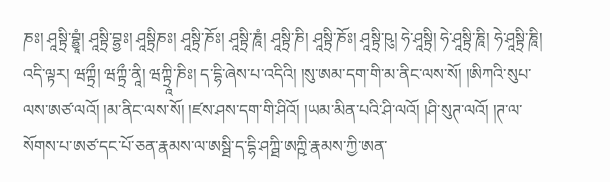ཎཿ། ཤཱསྟྲི་བྷྱཱཾ། ཤཱསྟྲི་བྷྱཿ། ཤཱསྟྲིཎཿ། ཤཱསྟྲི་ཎོཿ། ཤཱསྟྲི་ཎཱཾ། ཤཱསྟྲི་ཎི། ཤཱསྟྲི་ཎོཿ། ཤཱསྟྲི་ཥུ། ཧེ་ཤཱསྟྲི། ཧེ་ཤཱསྟྲི་ཎཱི། ཧེ་ཤཱསྟྲི་ཎཱི། འདི་ལྟར། ཝཀྟྲྀ། ཝཀྟྲྀ་ནཱི། ཝཀྟྲཱི་ཎིཿ། ད་དྷི་ཞེས་པ་འདིའི། །སུ་ཨམ་དག་གི་མ་ནིང་ལས་སོ། །ཨིཀའི་སུཔ་ལས་ཨཙ་ལའོ། །མ་ནིང་ལས་སོ། །ཛས་ཤས་དག་གི་ཤིའོ། །ཡམ་མིན་པའི་ཤི་ལའོ། །ཤི་སུཊ་ལའོ། །ཊ་ལ་སོགས་པ་ཨཙ་དང་པོ་ཅན་རྣམས་ལ་ཨསྠི་ད་དྷི་ཤཀྠི་ཨཀྵི་རྣམས་ཀྱི་ཨན་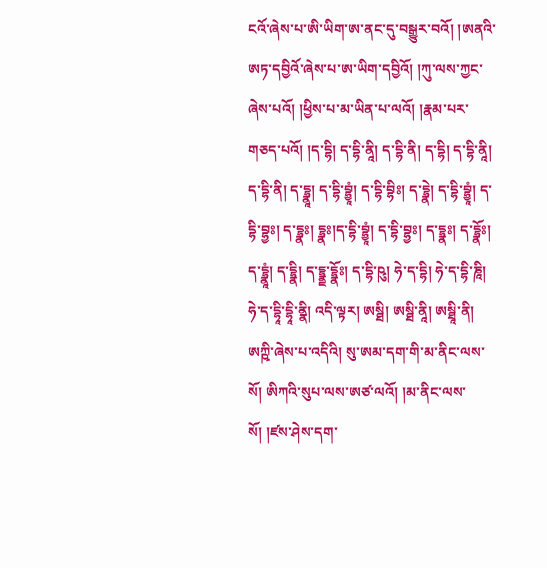ངའོ་ཞེས་པ་ཨི་ཡིག་ཨ་ནང་དུ་བསྒྱུར་བའོ། །ཨནའི་ཨཏ་དབྱིའོ་ཞེས་པ་ཨ་ཡིག་དབྱིའོ། །ཀུ་ལས་ཀྱང་ཞེས་པའོ། །ཕྱིས་པ་མ་ཡིན་པ་ལའོ། །རྣམ་པར་གཅད་པའོ། །ད་དྷི། ད་དྷི་ནཱི། ད་དྷི་ནི། ད་དྷི། ད་དྷི་ནཱི། ད་དྷི་ནི། ད་དྷྣཱ། ད་དྷི་བྷྱཱཾ། ད་དྷི་བྷིཿ། ད་དྷྣེ། ད་དྷི་བྷྱཱཾ། ད་དྷི་བྷྱཿ། ད་དྷྣཿ། དྷྣཿ།ད་དྷི་བྷྱཱཾ། ད་དྷི་བྷྱཿ། ད་དྷྣཿ། ད་དྷྣོཿ། ད་དྷྣཱཾ། ད་དྷྣི། ད་དྷྣྡ་དྷྣོཿ། ད་དྷི་ཥུ། ཧེ་ད་དྷི། ཧེ་ད་དྷི་ཎཱི། ཧེ་ད་དྷཱི་དྷཱི་ནྣི། འདི་ལྟར། ཨསྠི། ཨསྠི་ནཱི། ཨསྠཱི་ནི། ཨཀྵི་ཞེས་པ་འདིའི། སུ་ཨམ་དག་གི་མ་ནིང་ལས་སོ། ཨིཀའི་སུཔ་ལས་ཨཙ་ལའོ། །མ་ནིང་ལས་སོ། །ཛས་ཤེས་དག་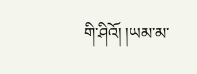གི་ཤིའོ། །ཡམ་མ་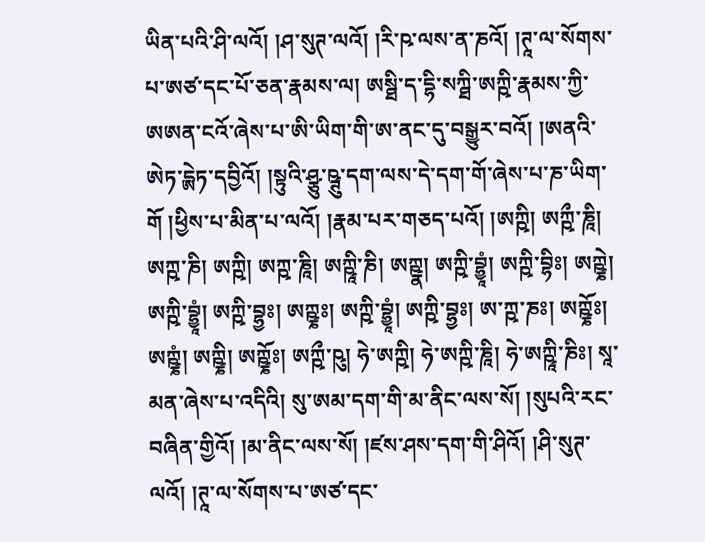ཡིན་པའི་ཤི་ལའོ། །ཤ་སུཊ་ལའོ། །རི་ཥ་ལས་ན་ཎའོ། །ཊཱ་ལ་སོགས་པ་ཨཙ་དང་པོ་ཅན་རྣམས་ལ། ཨསྠི་ད་དྷི་སཀྠི་ཨཀྵི་རྣམས་ཀྱི་ཨཨན་ངའོ་ཞེས་པ་ཨི་ཡིག་གི་ཨ་ནང་དུ་བསྒྱུར་བའོ། །ཨནའི་ཨེཏ་དྸེཏ་དབྱིའོ། །སྟུའི་ཤྩུ་ཥྚུ་དག་ལས་དེ་དག་གོ་ཞེས་པ་ཎ་ཡིག་གོ །ཕྱིས་པ་མིན་པ་ལའོ། །རྣམ་པར་གཅད་པའོ། །ཨཀྵི། ཨཀྵྀ་ཎཱི། ཨཀྵ་ཎི། ཨཀྵི། ཨཀྵ་ཎཱི། ཨཀྵཱི་ཎི། ཨཀྵྣ། ཨཀྵི་བྷྱཱཾ། ཨཀྵི་བྷིཿ། ཨཀྵྞེ། ཨཀྵི་བྷྱཱཾ། ཨཀྵི་བྷྱཿ། ཨཀྵྞཿ། ཨཀྵི་བྷྱཱཾ། ཨཀྵི་བྷྱཿ། ཨ་ཀྵ་ཎཿ། ཨཀྵྞོཿ། ཨཀྵྞཾ། ཨཀྵྞི། ཨཀྵྞོཿ། ཨཀྵྀ་ཥུ། ཧེ་ཨཀྵི། ཧེ་ཨཀྵི་ཎཱི། ཧེ་ཨཀྵཱི་ཎིཿ། སཱ་མན་ཞེས་པ་འདིའི། སུ་ཨམ་དག་གི་མ་ནིང་ལས་སོ། །སུཔའི་རང་བཞིན་གྱིའོ། །མ་ནིང་ལས་སོ། །ཛས་ཤས་དག་གི་ཤིའོ། །ཤི་སུཊ་ལའོ། །ཊཱ་ལ་སོགས་པ་ཨཙ་དང་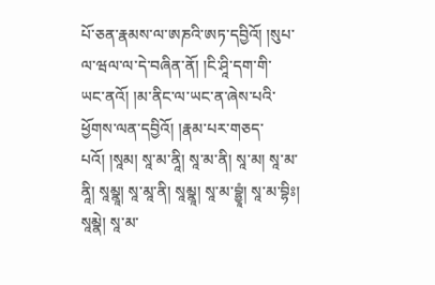པོ་ཅན་རྣམས་ལ་ཨཎའི་ཨཏ་དབྱིའོ། །སུཔ་ལ་ཝལ་ལ་དེ་བཞིན་ནོ། །ངི་ཤཱི་དག་གི་
ཡང་ནའོ། །མ་ནིང་ལ་ཡང་ན་ཞེས་པའི་ཕྱོགས་ལན་དབྱིའོ། །རྣམ་པར་གཅད་པའོ། །སཱམ། སཱ་མ་ནཱི། སཱ་མ་ནི། སཱ་མ། སཱ་མ་ནཱི། སཱམྣཱ། སཱ་མཱ་ནི། སཱམྣཱ། སཱ་མ་བྷྱཱཾ། སཱ་མ་བྷིཿ། སཱམྣེ། སཱ་མ་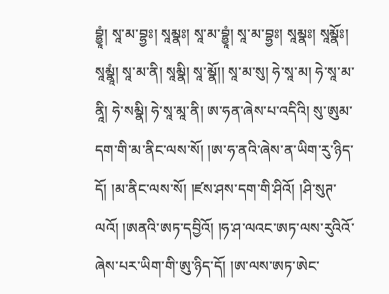བྷྱཱཾ། སཱ་མ་བྷྱཿ། སཱམྣཿ། སཱ་མ་བྷྱཱཾ། སཱ་མ་བྷྱཿ། སཱམྣཿ། སཱམྣོཿ། སཱམྣཱཾ། སཱ་མ་ནི། སཱམྣི། སཱ་མྣོ།། སཱ་མ་སུ། ཧེ་སཱ་མ། ཧེ་སཱ་མ་ནཱི། ཧེ་སམྣི། ཧེ་སཱ་མཱ་ནི། ཨ་ཧན་ཞེས་པ་འདིའི། སུ་ཨུམ་དག་གི་མ་ནིང་ལས་སོ། །ཨ་ཧ་ནའི་ཞེས་ན་ཡིག་རུ་ཉིད་དོ། །མ་ནིང་ལས་སོ། །ཛས་ཤས་དག་གི་ཤིའོ། །ཤི་སུཊ་ལའོ། །ཨནའི་ཨཏ་དབྱིའོ། །ཧ་ཤ་ལའང་ཨཏ་ལས་རུའིའོ་ཞེས་པར་ཡིག་གི་ཨུ་ཉིད་དོ། །ཨ་ལས་ཨཏ་ཨེང་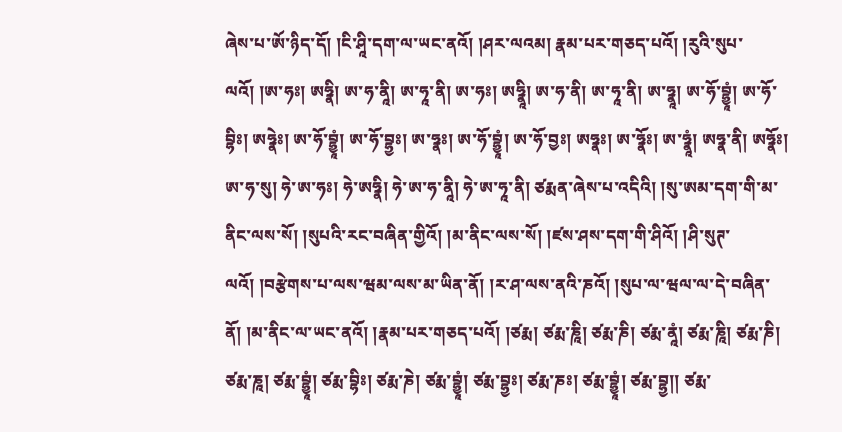ཞེས་པ་ཨོ་ཉིད་དོ། །ངི་ཤཱི་དག་ལ་ཡང་ནའོ། །ཤར་ལའམ། རྣམ་པར་གཅད་པའོ། །རུའི་སུཔ་ལའོ། །ཨ་ཧཿ། ཨཧྣི། ཨ་ཧ་ནཱི། ཨ་ཧཱ་ནི། ཨ་ཧཿ། ཨཧྣཱི། ཨ་ཧ་ནི། ཨ་ཧཱ་ནི། ཨ་ཧྣཱ། ཨ་ཧོ་བྷྱཱཾ། ཨ་ཧོ་བྷིཿ། ཨཧྣེཿ། ཨ་ཧོ་བྷྱཱཾ། ཨ་ཧོ་བྷྱཿ། ཨ་ཧྣཿ། ཨ་ཧོ་བྷྱཱཾ། ཨ་ཧོ་བྱཿ། ཨཧྣཿ། ཨ་ཧྣོཿ། ཨ་ཧྣཱཾ། ཨཧྣ་ནི། ཨཧྣོཿ། ཨ་ཧ་སུ། ཧེ་ཨ་ཧཿ། ཧེ་ཨཧྣི། ཧེ་ཨ་ཧ་ནཱི། ཧེ་ཨ་ཧཱ་ནི། ཙརྨན་ཞེས་པ་འདིའི། །སུ་ཨམ་དག་གི་མ་ནིང་ལས་སོ། །སུཔའི་རང་བཞིན་གྱིའོ། །མ་ནིང་ལས་སོ། །ཛས་ཤས་དག་གི་ཤིའོ། །ཤི་སུཊ་ལའོ། །བརྩེགས་པ་ལས་ཝམ་ལས་མ་ཡིན་ནོ། །ར་ཤ་ལས་ནའི་ཎའོ། །སུཔ་ལ་ཝལ་ལ་དེ་བཞིན་ནོ། །མ་ནིང་ལ་ཡང་ནའོ། །རྣམ་པར་གཅད་པའོ། །ཙརྨ། ཙརྨ་ཎཱི། ཙརྨ་ཎི། ཙརྨ་ནཱཾ། ཙརྨ་ཎཱི། ཙརྨ་ཎི། ཙརྨ་ཎཱ། ཙརྨ་བྷྱཱཾ། ཙརྨ་བྷིཿ། ཙརྨ་ཎེ། ཙརྨ་བྷྱཱཾ། ཙརྨ་བྷྱཿ། ཙརྨ་ཎཿ། ཙརྨ་བྷྱཱཾ། ཙརྨ་བྷྱ།། ཙརྨ་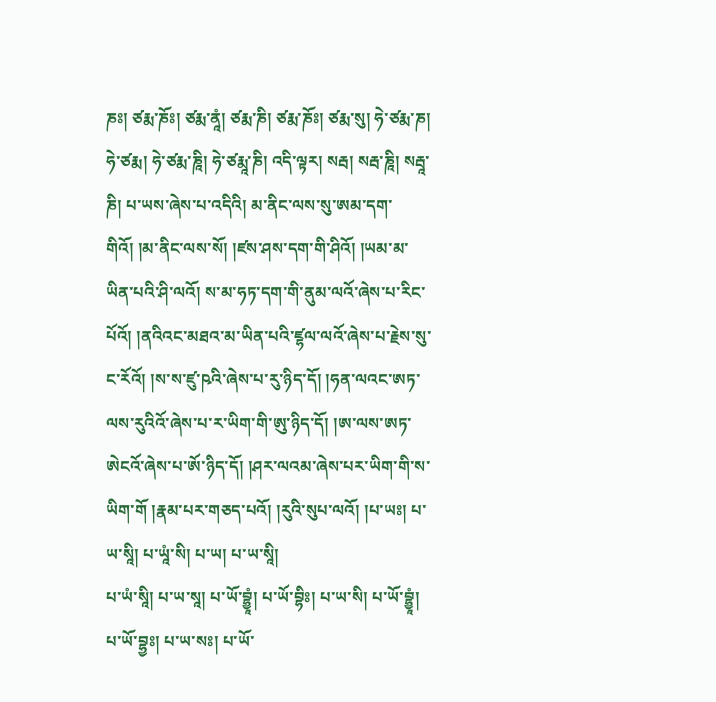ཎཿ། ཙརྨ་ཎོཿ། ཙརྨ་ནཱཾ། ཙརྨ་ཎི། ཙརྨ་ཎོཿ། ཙརྨ་སུ། ཧེ་ཙརྨ་ཎ། ཧེ་ཙརྨ། ཧེ་ཙརྨ་ཎཱི། ཧེ་ཙརྨཱ་ཎི། འདི་ལྟར། སརྦ། སརྦ་ཎཱི། སརྦཱ་ཎི། པ་ཡས་ཞེས་པ་འདིའི། མ་ནིང་ལས་སུ་ཨམ་དག་གིའོ། །མ་ནིང་ལས་སོ། །ཛས་ཤས་དག་གི་ཤིའོ། །ཡམ་མ་ཡིན་པའི་ཤི་ལའོ། ས་མ་ཧཏ་དག་གི་ནུམ་ལའོ་ཞེས་པ་རིང་པོའོ། །ནའིའང་མཐའ་མ་ཡིན་པའི་ཛྷལ་ལའོ་ཞེས་པ་རྗེས་སུ་ང་རོའོ། །ས་ས་ཛུ་ཥའི་ཞེས་པ་རུ་ཉིད་དོ། །ཧན་ལའང་ཨཏ་ལས་རུའིའོ་ཞེས་པ་ར་ཡིག་གི་ཨུ་ཉིད་དོ། །ཨ་ལས་ཨཏ་ཨེངའོ་ཞེས་པ་ཨོ་ཉིད་དོ། །ཤར་ལའམ་ཞེས་པར་ཡིག་གི་ས་ཡིག་གོ །རྣམ་པར་གཅད་པའོ། །རུའི་སུཔ་ལའོ། །པ་ཡཿ། པ་ཡ་སཱི། པ་ཡཱཾ་སི། པ་ཡ། པ་ཡ་སཱི།
པ་ཡཾ་སཱི། པ་ཡ་སཱ། པ་ཡོ་བྷྱཱཾ། པ་ཡོ་བྷིཿ། པ་ཡ་སི། པ་ཡོ་བྷྱཱཾ། པ་ཡོ་བྷྱཿ། པ་ཡ་སཿ། པ་ཡོ་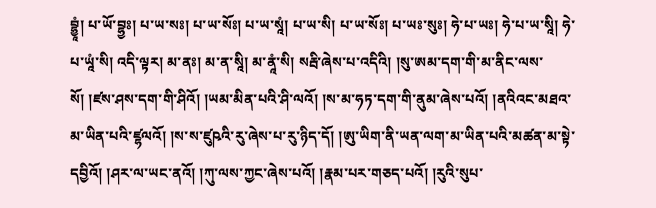བྷྱཱཾ། པ་ཡོ་བྷྱཿ། པ་ཡ་སཿ། པ་ཡ་སོཿ། པ་ཡ་སཱཾ། པ་ཡ་སི། པ་ཡ་སོཿ། པ་ཡཿ་སུཿ། ཧེ་པ་ཡཿ། ཧེ་པ་ཡ་སཱི། ཧེ་པ་ཡཱཾ་སི། འདི་ལྟར། མ་ནཿ། མ་ན་སཱི། མ་ནཱཾ་སི། སརྦི་ཞེས་པ་འདིའི། །སུ་ཨམ་དག་གི་མ་ནིང་ལས་སོ། །ཛས་ཤས་དག་གི་ཤིའོ། །ཡམ་མིན་པའི་ཤི་ལའོ། །ས་མ་ཧཏ་དག་གི་ནུམ་ཞེས་པའོ། །ནའིའང་མཐའ་མ་ཡིན་པའི་ཛྷལའོ། །ས་ས་ཛུཥའི་རུ་ཞེས་པ་རུ་ཉིད་དོ། །ཨུ་ཡིག་ནི་ཡན་ལག་མ་ཡིན་པའི་མཚན་མ་སྟེ་དབྱིའོ། །ཤར་ལ་ཡང་ནའོ། །ཀུ་ལས་ཀྱང་ཞེས་པའོ། །རྣམ་པར་གཅད་པའོ། །རུའི་སུཔ་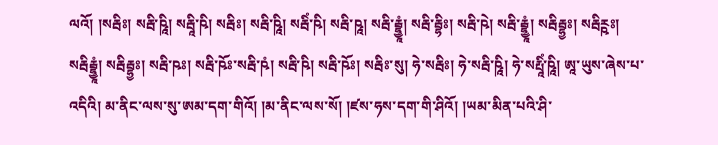ལའོ། །སརྦིཿ། སརྦི་ཥཱི། སརྦཱི་ཥི། སརྦིཿ། སརྦི་ཥཱི། སརྦིཾ་ཥི། སརྦི་ཥཱ། སརྦི་རྦྷྱཱཾ། སརྦི་རྦྷིཿ། སརྦི་ཥེ། སརྦི་རྦྷྱཱཾ། སརྦིརྦྷྱཿ། སརྦིཪྵཿ། སརྦིརྦྷྱཱཾ། སརྦིརྦྷྱཿ། སརྦི་ཥཿ། སརྦི་ཥོཿ་སརྦི་ཥཾ། སརྦི་ཥི། སརྦི་ཥོཿ། སརྦིཿ་སུ། ཧེ་སརྦིཿ། ཧེ་སརྦི་ཥཱི། ཧེ་སརྤཱིཾ་ཥཱི། ཨཱ་ཡུས་ཞེས་པ་འདིའི། མ་ནིང་ལས་སུ་ཨམ་དག་གིའོ། །མ་ནིང་ལས་སོ། །ཛས་ཧས་དག་གི་ཤིའོ། །ཡམ་མིན་པའི་ཤི་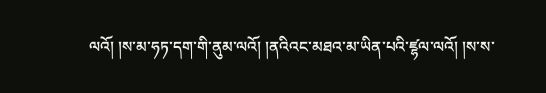ལའོ། །ས་མ་ཧཏ་དག་གི་ནུམ་ལའོ། །ནའིའང་མཐའ་མ་ཡིན་པའི་ཛྷལ་ལའོ། །ས་ས་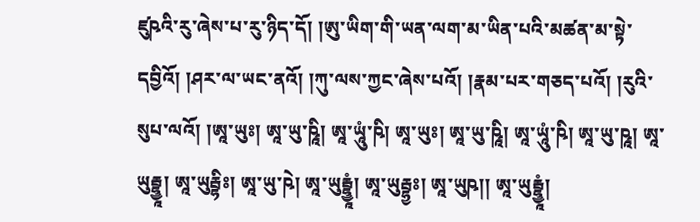ཛུཥའི་རུ་ཞེས་པ་རུ་ཉིད་དོ། །ཨུ་ཡིག་གི་ཡན་ལག་མ་ཡིན་པའི་མཚན་མ་སྟེ་དབྱིའོ། །ཤར་ལ་ཡང་ནའོ། །ཀུ་ལས་ཀྱང་ཞེས་པའོ། །རྣམ་པར་གཅད་པའོ། །རུའི་སུཔ་ལའོ། །ཨཱ་ཡུཿ། ཨཱ་ཡུ་ཥཱི། ཨཱ་ཡཱུཾ་ཥི། ཨཱ་ཡུཿ། ཨཱ་ཡུ་ཥཱི། ཨཱ་ཡཱུཾ་ཥི། ཨཱ་ཡུ་ཥཱ། ཨཱ་ཡུརྦྷྱཱ། ཨཱ་ཡུརྦྷིཿ། ཨཱ་ཡུ་ཥེ། ཨཱ་ཡུརྦྷྱཱཾ། ཨཱ་ཡུརྦྷྱཿ། ཨཱ་ཡུཥ།། ཨཱ་ཡུརྦྷྱཱཾ།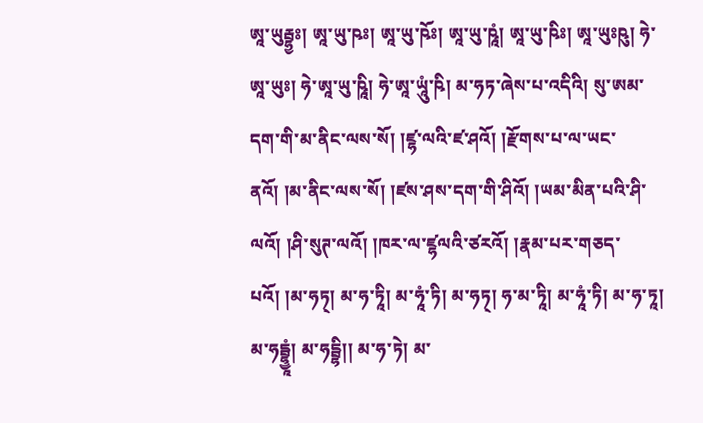ཨཱ་ཡུརྦྷྱཿ། ཨཱ་ཡུ་ཥཿ། ཨཱ་ཡུ་ཥོཿ། ཨཱ་ཡུ་ཥཱཾ། ཨཱ་ཡུ་ཥིཿ། ཨཱ་ཡུཿཥུ། ཧེ་ཨཱ་ཡུཿ། ཧེ་ཨཱ་ཡུ་ཥཱི། ཧེ་ཨཱ་ཡཱུཾ་ཥི། མ་ཧཏ་ཞེས་པ་འདིའི། སུ་ཨམ་དག་གི་མ་ནིང་ལས་སོ། །ཛྷ་ལའི་ཛ་ཤའོ། །རྫོགས་པ་ལ་ཡང་ནའོ། །མ་ནིང་ལས་སོ། །ཛས་ཤས་དག་གི་ཤིའོ། །ཡམ་མིན་པའི་ཤི་ལའོ། །ཤི་སུཊ་ལའོ། །ཁར་ལ་ཛྷལའི་ཙརའོ། །རྣམ་པར་གཅད་པའོ། །མ་ཧཏ྄། མ་ཧ་ཏཱི། མ་ཧཱཾ་ཏི། མ་ཧཏ྄། ཧ་མ་ཏཱི། མ་ཧཱཾ་ཏི། མ་ཧ་ཏཱ། མ་ཧདྦྷྱཱཾ། མ་ཧདྦྷི།། མ་ཧ་ཏེ། མ་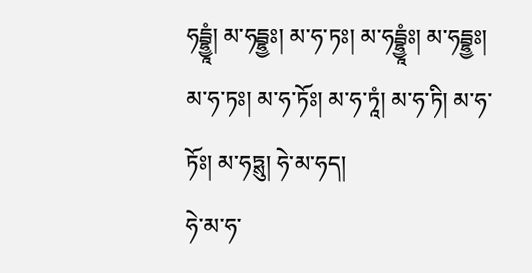ཧདྦྷྱཱཾ། མ་ཧདྦྷྱཿ། མ་ཧ་ཏཿ། མ་ཧདྦྷྱཱཾཿ། མ་ཧདྦྷྱཿ། མ་ཧ་ཏཿ། མ་ཧ་ཏོཿ། མ་ཧ་ཏཱཾ། མ་ཧ་ཏི། མ་ཧ་ཏོཿ། མ་ཧཏྶུ། ཧེ་མ་ཧད།
ཧེ་མ་ཧ་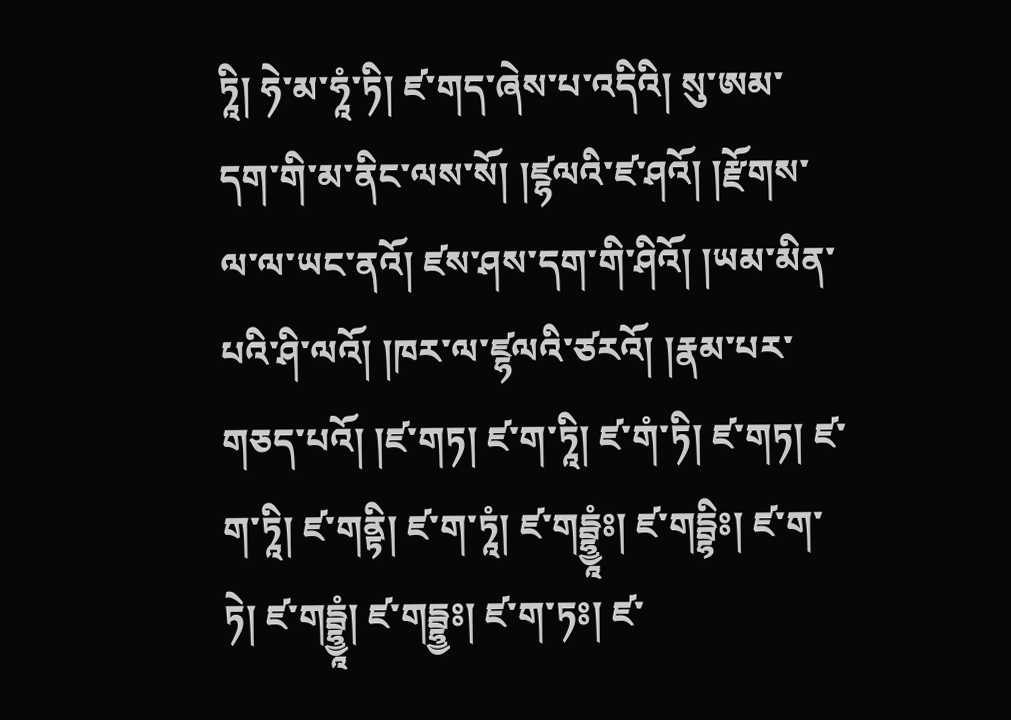ཏཱི། ཧེ་མ་ཧཱཾ་ཏི། ཛ་གད་ཞེས་པ་འདིའི། སུ་ཨམ་དག་གི་མ་ནིང་ལས་སོ། །ཛྷལའི་ཛ་ཤའོ། །རྫོགས་ལ་ལ་ཡང་ནའོ། ཛས་ཤས་དག་གི་ཤིའོ། །ཡམ་མིན་པའི་ཤི་ལའོ། །ཁར་ལ་ཛྷལའི་ཙརའོ། །རྣམ་པར་གཅད་པའོ། །ཛ་གཏ། ཛ་ག་ཏཱི། ཛ་གཾ་ཏི། ཛ་གཏ། ཛ་ག་ཏཱི། ཛ་གནྟི། ཛ་ག་ཏཱཾ། ཛ་གདྦྷྱཱཾཿ། ཛ་གདྦྷིཿ། ཛ་ག་ཏེ། ཛ་གདྦྷྱཱཾ། ཛ་གདྦྷྱཿ། ཛ་ག་ཏཿ། ཛ་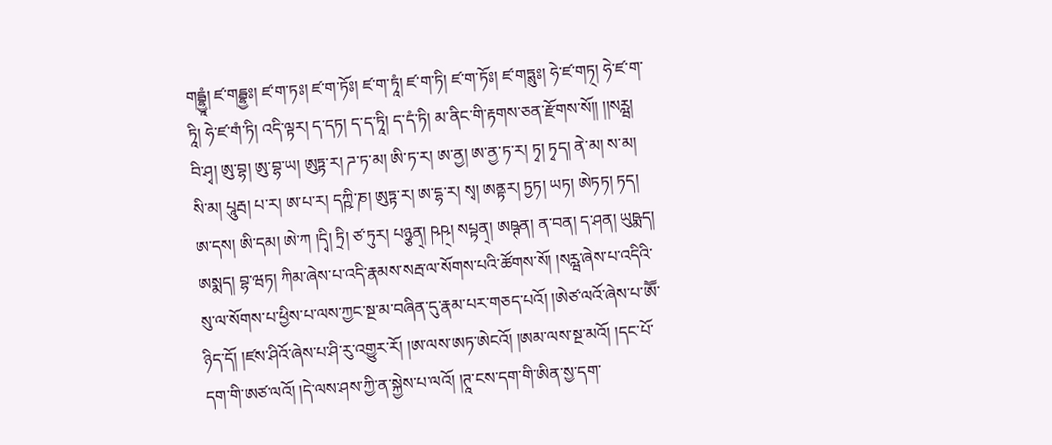གདྦྷྱཱཾ། ཛ་གདྦྷྱཿ། ཛ་ག་ཏཿ། ཛ་ག་ཏོཿ། ཛ་ག་ཏཱཾ། ཛ་ག་ཏི། ཛ་ག་ཏོཿ། ཛ་གཏྶུཿ། ཧེ་ཛ་གཏ྄། ཧེ་ཛ་ག་ཏཱི། ཧེ་ཛ་གཾ་ཏི། འདི་ལྟར། ད་དཏ། ད་ད་ཏཱི། ད་དཾ་ཏི། མ་ནིང་གི་རྟགས་ཅན་རྫོགས་སོ།། །།སཪྺ། བི་ཤྭ། ཨུ་བྷ། ཨུ་བྷ་ཡ། ཨུཏྟ་ར། ཌ་ཏ་མ། ཨི་ཏ་ར། ཨ་ནྱ། ཨ་ནྱ་ཏ་ར། ཏྭ། ཏྭད། ནེ་མ། ས་མ། སི་མ། པཱུརྦ། པ་ར། ཨ་པ་ར། དཀྵི་ཎ། ཨུཏྟ་ར། ཨ་དྷ་ར། སྭ། ཨནྟར། ཏྱཏ། ཡཏ། ཨེཏཏ། ཏད། ཨ་དས། ཨི་དམ། ཨེ་ཀ །དྭི། ཏྲི། ཙ་ཏུར། པཉྩན྄། ཥཥ྄། སཔྟན྄། ཨཥྚན། ན་བན། ད་ཤན། ཡུཥྨད། ཨསྨད། བྷ་ཝཏ། ཀིམ་ཞེས་པ་འདི་རྣམས་སརྦ་ལ་སོགས་པའི་ཚོགས་སོ། །སཪྺ་ཞེས་པ་འདིའི་སུ་ལ་སོགས་པ་ཕྱིས་པ་ལས་ཀྱང་སྔ་མ་བཞིན་དུ་རྣམ་པར་གཅད་པའོ། །ཨེཙ་ལའོ་ཞེས་པ་ཨཽ་ཉིད་དོ། །ཛས་ཤིའོ་ཞེས་པ་ཤི་རུ་འགྱུར་རོ། །ཨ་ལས་ཨཏ་ཨེངའོ། །ཨམ་ལས་སྔ་མའོ། །དང་པོ་དག་གི་ཨཙ་ལའོ། །དེ་ལས་ཤས་ཀྱི་ན་སྐྱེས་པ་ལའོ། །ཊཱ་ངས་དག་གི་ཨིན་སྱ་དག་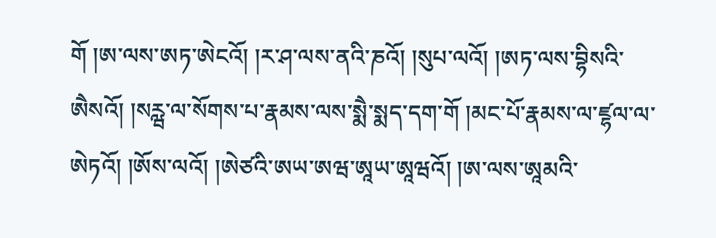གོ །ཨ་ལས་ཨཏ་ཨེངའོ། །ར་ཤ་ལས་ནའི་ཎའོ། །སུཔ་ལའོ། །ཨཏ་ལས་བྷིསའི་ཨཻསའོ། །སཪྺ་ལ་སོགས་པ་རྣམས་ལས་སྨཻ་སྨད་དག་གོ །མང་པོ་རྣམས་ལ་ཛྷལ་ལ་ཨེཏའོ། །ཨོས་ལའོ། །ཨེཙའི་ཨཡ་ཨཝ་ཨཱཡ་ཨཱཝའོ། །ཨ་ལས་ཨཱམའི་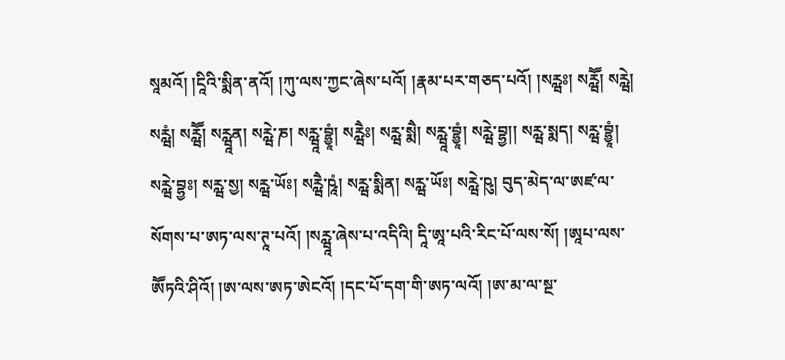སཱམའོ། །ངཱིའི་སྨིན་ནའོ། །ཀུ་ལས་ཀྱང་ཞེས་པའོ། །རྣམ་པར་གཅད་པའོ། །སཪྺཿ། སཪྺཽ། སཪྺེ། སཪྺཾ། སཪྺཽ། སཪྺཱན། སཪྺེ་ཎ། སཪྺཱ་བྷྱཱཾ། སཪྺཻཿ། སཪྺ་སྨཻ། སཪྺཱ་བྷྱཱཾ། སཪྺེ་བྷྱ།། སཪྺ་སྨད། སཪྺ་བྷྱཱཾ། སཪྺེ་བྷྱཿ། སཪྺ་སྱ། སཪྺ་ཡོཿ། སཪྺཻ་ཥཱཾ། སཪྺ་སྨིན། སཪྺ་ཡོཿ། སཪྺེ་ཥུ། བུད་མེད་ལ་ཨཛ་ལ་སོགས་པ་ཨཏ་ལས་ཊཱ་པའོ། །སཪྺཱ་ཞེས་པ་འདིའི། དཱི་ཨཱ་པའི་རིང་པོ་ལས་སོ། །ཨཱཔ་ལས་ཨཽཏའི་ཤིའོ། །ཨ་ལས་ཨཏ་ཨེངའོ། །དང་པོ་དག་གི་ཨཏ་ལའོ། །ཨ་མ་ལ་སྔ་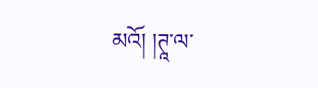མའོ། །ཊཱ་ལ་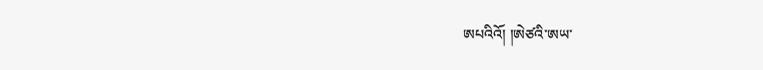ཨཔའིའོ། །ཨེཙའི་ཨཡ་